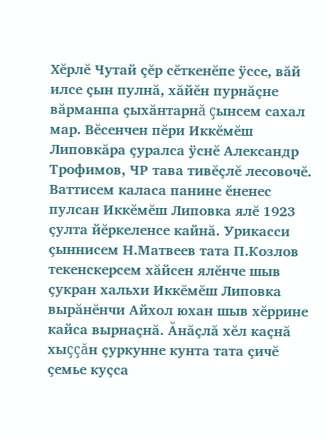Хĕрлĕ Чутай çĕр сĕткенĕпе ÿссе, вăй илсе çын пулнă, хăйĕн пурнăçне вăрманпа çыхăнтарнă çынсем сахал мар. Вĕсенчен пĕри Иккĕмĕш Липовкăра çуралса ÿснĕ Александр Трофимов, ЧР тава тивĕçлĕ лесовочĕ.
Ваттисем каласа панине ĕненес пулсан Иккĕмĕш Липовка ялĕ 1923 çулта йĕркеленсе кайнă. Урикасси çыннисем Н.Матвеев тата П.Козлов текенскерсем хăйсен ялĕнче шыв çукран хальхи Иккĕмĕш Липовка вырăнĕнчи Айхол юхан шыв хĕррине кайса вырнаçнă. Ăнăçлă хĕл каçнă хыççăн çуркунне кунта тата çичĕ çемье куçса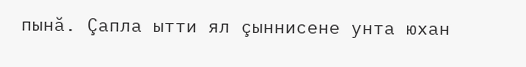пынă. Çапла ытти ял çыннисене унта юхан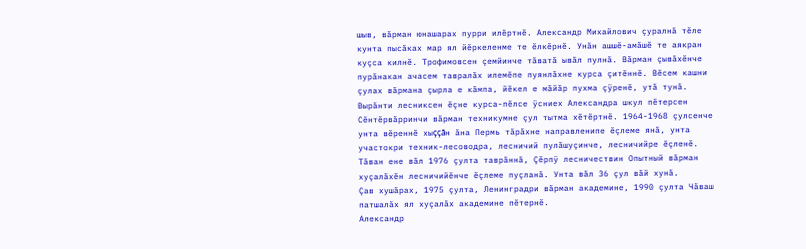шыв, вăрман юнашарах пурри илĕртнĕ. Александр Михайлович çуралнă тĕле кунта пысăках мар ял йĕркеленме те ĕлкĕрнĕ. Унăн ашшĕ-амăшĕ те аякран куçса килнĕ. Трофимовсен çемйинче тăватă ывăл пулнă. Вăрман çывăхĕнче пурăнакан ачасем тавралăх илемĕпе пуянлăхне курса çитĕннĕ. Вĕсем кашни çулах вăрмана çырла е кăмпа, йĕкел е мăйăр пухма çÿренĕ, утă тунă.
Вырăнти лесниксен ĕçне курса-пĕлсе ÿсниех Александра шкул пĕтерсен Сĕнтĕрвăрринчи вăрман техникумне çул тытма хĕтĕртнĕ. 1964-1968 çулсенче унта вĕреннĕ хыççăн ăна Пермь тăрăхне направленипе ĕçлеме янă, унта участокри техник-лесоводра, лесничий пулăшуçинче, лесничийре ĕçленĕ. Тăван ене вăл 1976 çулта таврăннă, Çĕрпÿ лесничествин Опытный вăрман хуçалăхĕн лесничийĕнче ĕçлеме пуçланă. Унта вăл 36 çул вăй хунă.
Çав хушăрах, 1975 çулта, Ленинградри вăрман академине, 1990 çулта Чăваш патшалăх ял хуçалăх академине пĕтернĕ.
Александр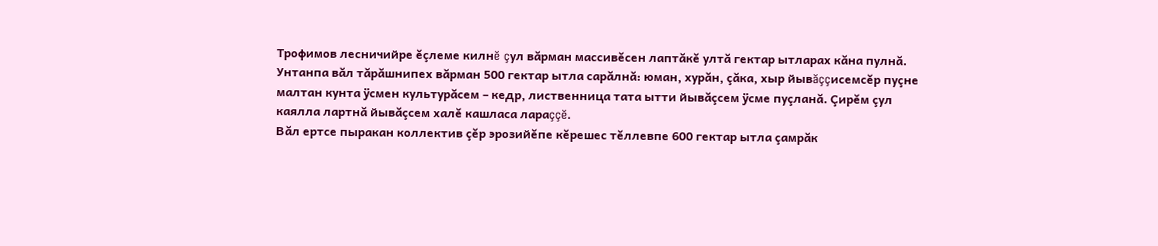Трофимов лесничийре ĕçлеме килнĕ çул вăрман массивĕсен лаптăкĕ ултă гектар ытларах кăна пулнă. Унтанпа вăл тăрăшнипех вăрман 500 гектар ытла сарăлнă: юман, хурăн, çăка, хыр йывăççисемсĕр пуçне малтан кунта ÿсмен культурăсем – кедр, лиственница тата ытти йывăçсем ÿсме пуçланă. Çирĕм çул каялла лартнă йывăçсем халĕ кашласа лараççĕ.
Вăл ертсе пыракан коллектив çĕр эрозийĕпе кĕрешес тĕллевпе 600 гектар ытла çамрăк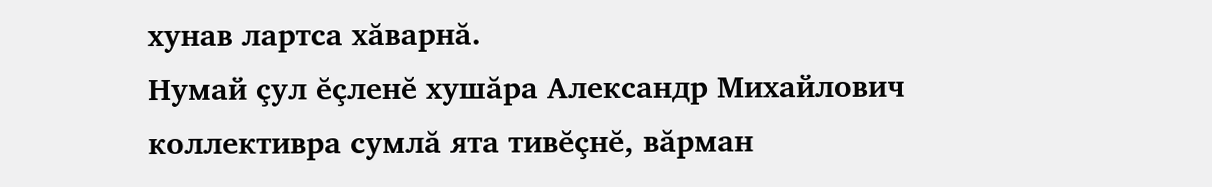хунав лартса хăварнă.
Нумай çул ĕçленĕ хушăра Александр Михайлович коллективра сумлă ята тивĕçнĕ, вăрман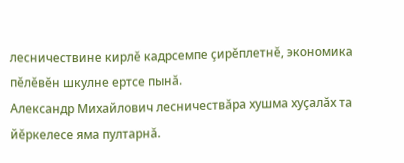лесничествине кирлĕ кадрсемпе çирĕплетнĕ, экономика пĕлĕвĕн шкулне ертсе пынă.
Александр Михайлович лесничествăра хушма хуçалăх та йĕркелесе яма пултарнă.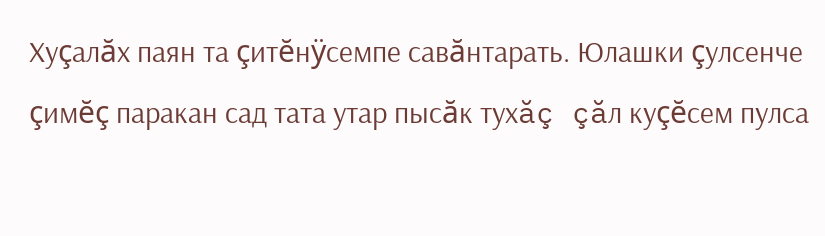Хуçалăх паян та çитĕнÿсемпе савăнтарать. Юлашки çулсенче çимĕç паракан сад тата утар пысăк тухăç çăл куçĕсем пулса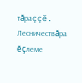тăраççĕ.
Лесничествăра ĕçлеме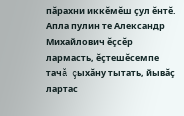пăрахни иккĕмĕш çул ĕнтĕ. Апла пулин те Александр Михайлович ĕçсĕр лармасть, ĕçтешĕсемпе тачă çыхăну тытать, йывăç лартас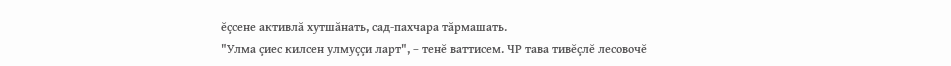ĕçсене активлă хутшăнать, сад-пахчара тăрмашать.
"Улма çиес килсен улмуççи ларт", – тенĕ ваттисем. ЧР тава тивĕçлĕ лесовочĕ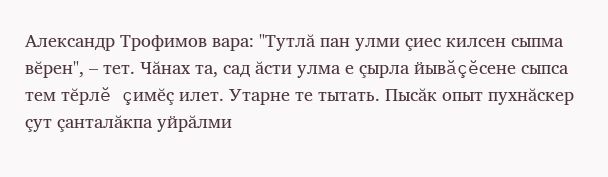Александр Трофимов вара: "Тутлă пан улми çиес килсен сыпма вĕрен", – тет. Чăнах та, сад ăсти улма е çырла йывăçĕсене сыпса тем тĕрлĕ çимĕç илет. Утарне те тытать. Пысăк опыт пухнăскер çут çанталăкпа уйрăлми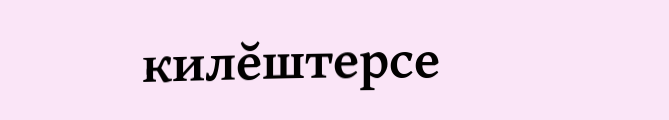килĕштерсе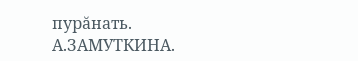пурăнать.
А.ЗАМУТКИНА.